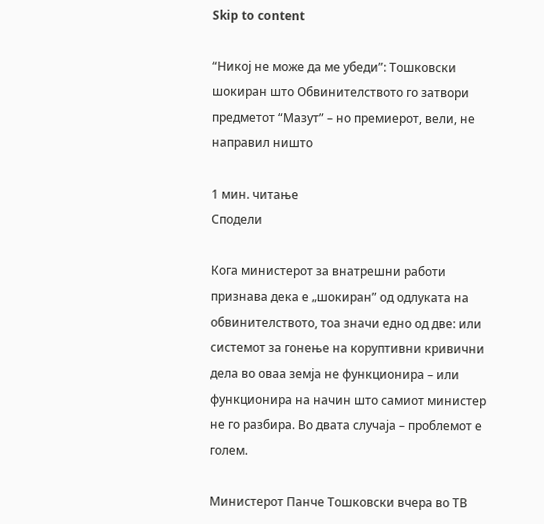Skip to content

“Никој не може да ме убеди”: Тошковски шокиран што Обвинителството го затвори предметот “Мазут” – но премиерот, вели, не направил ништо

1 мин. читање
Сподели

Кога министерот за внатрешни работи признава дека е „шокиран” од одлуката на обвинителството, тоа значи едно од две: или системот за гонење на коруптивни кривични дела во оваа земја не функционира – или функционира на начин што самиот министер не го разбира. Во двата случаја – проблемот е голем.

Министерот Панче Тошковски вчера во ТВ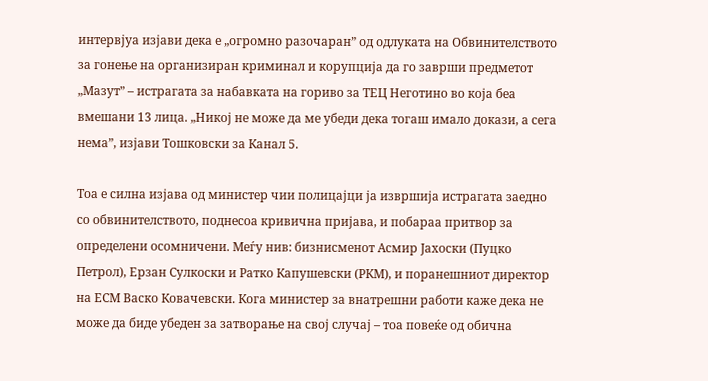интервјуа изјави дека е „огромно разочаран” од одлуката на Обвинителството за гонење на организиран криминал и корупција да го заврши предметот „Мазут” – истрагата за набавката на гориво за ТЕЦ Неготино во која беа вмешани 13 лица. „Никој не може да ме убеди дека тогаш имало докази, а сега нема”, изјави Тошковски за Канал 5.

Тоа е силна изјава од министер чии полицајци ја извршија истрагата заедно со обвинителството, поднесоа кривична пријава, и побараа притвор за определени осомничени. Меѓу нив: бизнисменот Асмир Јахоски (Пуцко Петрол), Ерзан Сулкоски и Ратко Капушевски (РКМ), и поранешниот директор на ЕСМ Васко Ковачевски. Кога министер за внатрешни работи каже дека не може да биде убеден за затворање на свој случај – тоа повеќе од обична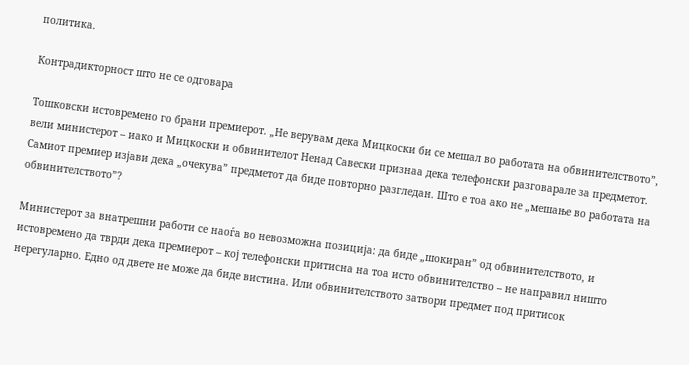политика.

Контрадикторност што не се одговара

Тошковски истовремено го брани премиерот. „Не верувам дека Мицкоски би се мешал во работата на обвинителството”, вели министерот – иако и Мицкоски и обвинителот Ненад Савески признаа дека телефонски разговарале за предметот. Самиот премиер изјави дека „очекува” предметот да биде повторно разгледан. Што е тоа ако не „мешање во работата на обвинителството”?

Министерот за внатрешни работи се наоѓа во невозможна позиција: да биде „шокиран” од обвинителството, и истовремено да тврди дека премиерот – кој телефонски притисна на тоа исто обвинителство – не направил ништо нерегуларно. Едно од двете не може да биде вистина. Или обвинителството затвори предмет под притисок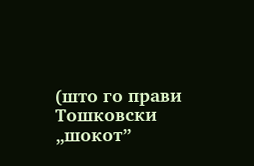(што го прави Тошковски „шокот”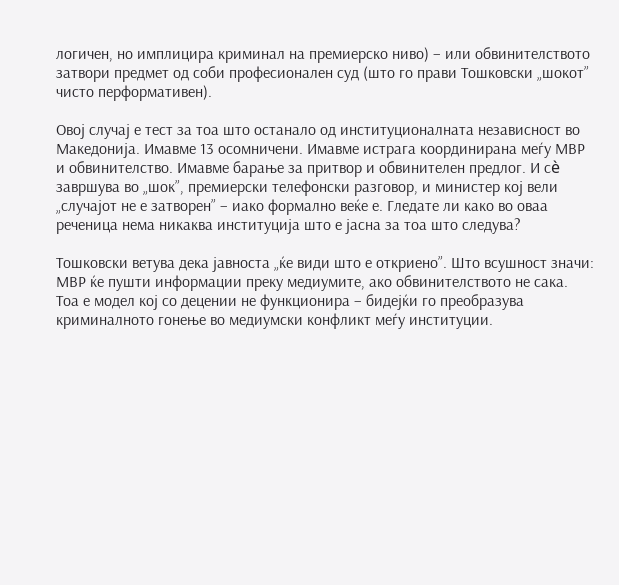логичен, но имплицира криминал на премиерско ниво) – или обвинителството затвори предмет од соби професионален суд (што го прави Тошковски „шокот” чисто перформативен).

Овој случај е тест за тоа што останало од институционалната независност во Македонија. Имавме 13 осомничени. Имавме истрага координирана меѓу МВР и обвинителство. Имавме барање за притвор и обвинителен предлог. И сè завршува во „шок”, премиерски телефонски разговор, и министер кој вели „случајот не е затворен” – иако формално веќе е. Гледате ли како во оваа реченица нема никаква институција што е јасна за тоа што следува?

Тошковски ветува дека јавноста „ќе види што е откриено”. Што всушност значи: МВР ќе пушти информации преку медиумите, ако обвинителството не сака. Тоа е модел кој со децении не функционира – бидејќи го преобразува криминалното гонење во медиумски конфликт меѓу институции.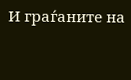И граѓаните на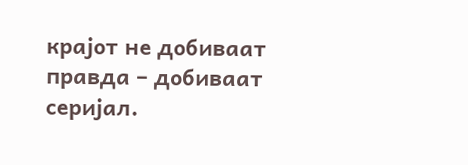крајот не добиваат правда – добиваат серијал.